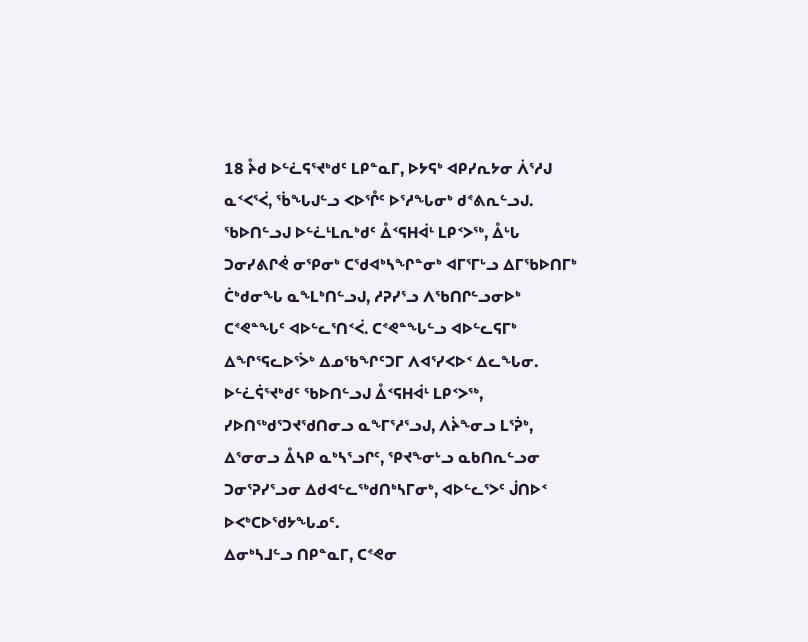18 ᔧᑯ ᐅᓪᓛᕋᕐᔪᒃᑯᑦ ᒪᑭᓐᓇᒥ, ᐅᔭᕋᒃ ᐊᑭᓯᕆᔭᓂ ᐲᕐᓱᒍ ᓇᑉᐸᕐᐹ, ᖄᖓᒍᓪᓗ ᐸᐅᕐᒊᑦ ᐅᕐᓱᖓᓂᒃ ᑯᕝᕕᕆᓪᓗᒍ.
ᖃᐅᑎᓪᓗᒍ ᐅᓪᓛᒻᒪᕆᒃᑯᑦ ᐂᑉᕋᕼᐋᒻ ᒪᑭᑉᐳᖅ, ᐂᒡᒐ ᑐᓂᓯᕕᒋᕚ ᓂᕿᓂᒃ ᑕᖁᐊᒃᓴᖏᓐᓂᒃ ᐊᒥᕐᒥᒡᓗ ᐃᒥᖃᐅᑎᒥᒃ ᑖᒃᑯᓂᖓ ᓇᖕᒪᒃᑎᓪᓗᒍ, ᓱᕈᓯᕐᓗ ᐱᖃᑎᒋᓪᓗᓂᐅᒃ ᑕᕝᕙᓐᖓᑦ ᐊᐅᓪᓚᕐᑎᑉᐹ. ᑕᕝᕙᓐᖓᓪᓗ ᐊᐅᓪᓚᕋᒥᒃ ᐃᖏᕐᕋᓚᐅᕐᐴᒃ ᐃᓄᖃᖏᑦᑐᒥ ᐱᐊᕐᓯᐸᐅᑉ ᐃᓚᖓᓂ.
ᐅᓪᓛᕌᕐᔪᒃᑯᑦ ᖃᐅᑎᓪᓗᒍ ᐂᑉᕋᕼᐋᒻ ᒪᑭᑉᐳᖅ, ᓯᐅᑎᖅᑯᕐᑐᔪᖁᑎᓂᓗ ᓇᖕᒥᕐᓱᕐᓗᒍ, ᐱᔩᖕᓂᓗ ᒪᕐᕉᒃ, ᐃᕐᓂᓂᓗ ᐂᓴᑭ ᓇᒃᓴᕐᓗᒋᑦ, ᕿᔪᖕᓂᒡᓗ ᓇᑲᑎᕆᓪᓗᓂ ᑐᓂᕐᕈᓯᕐᓗᓂ ᐃᑯᐊᓪᓚᖅᑯᑎᒃᓴᒥᓂᒃ, ᐊᐅᓪᓚᕐᐳᑦ ᒎᑎᐅᑉ ᐅᐸᒃᑕᐅᖁᔭᖓᓄᑦ.
ᐃᓂᒃᓴᒧᓪᓗ ᑎᑭᓐᓇᒥ, ᑕᕝᕙᓂ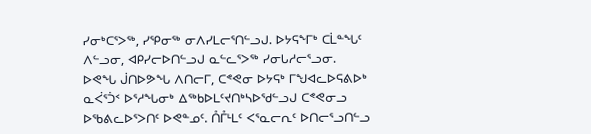ᓯᓂᒃᑕᕐᐳᖅ, ᓯᕿᓂᖅ ᓂᐱᓯᒪᓕᕐᑎᓪᓗᒍ. ᐅᔭᕋᖕᒥᒃ ᑕᒫᓐᖓᑦ ᐱᓪᓗᓂ, ᐊᑭᓯᓕᐅᑎᓪᓗᒍ ᓇᓪᓚᕐᐳᖅ ᓯᓂᒐᓱᓕᕐᓗᓂ.
ᐅᕙᖓ ᒎᑎᐅᕗᖓ ᐱᑎᓕᒥ, ᑕᕝᕙᓂ ᐅᔭᕋᒃ ᒥᖑᐊᓚᐅᕋᕕᐅᒃ ᓇᐹᕐᑑᑉ ᐅᕐᓱᖓᓂᒃ ᐃᖅᑲᐅᒪᑦᔪᑎᒃᓴᐅᖁᓪᓗᒍ ᑕᕝᕙᓂᓗ ᐅᖃᕕᓚᐅᕐᐳᑎᑦ ᐅᕙᓐᓄᑦ. ᑍᒤᒻᒪᑦ ᐸᕐᓇᓕᕆᑦ ᐅᑎᓕᕐᓗᑎᓪᓗ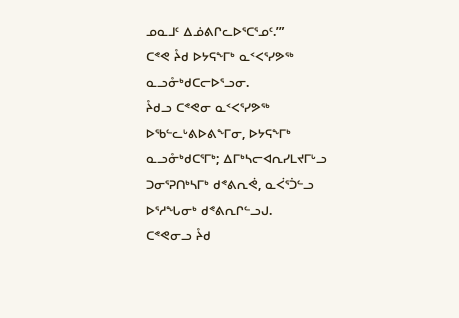ᓄᓇᒧᑦ ᐃᓅᕕᒋᓚᐅᕐᑕᕐᓄᑦ.’”
ᑕᕝᕙ ᔧᑯ ᐅᔭᕋᖕᒥᒃ ᓇᑉᐸᕐᓯᕗᖅ ᓇᓗᓁᒃᑯᑕᓕᐅᕐᓗᓂ.
ᔧᑯᓗ ᑕᕝᕙᓂ ᓇᑉᐸᕐᓯᕗᖅ ᐅᖃᓪᓚᒡᕕᐅᕕᖕᒥᓂ, ᐅᔭᕋᖕᒥᒃ ᓇᓗᓁᒃᑯᑕᕐᒥᒃ; ᐃᒥᒃᓴᓕᐊᕆᓯᒪᔪᒥᒡᓗ ᑐᓂᕐᕈᑎᒃᓴᒥᒃ ᑯᕝᕕᕆᕚ, ᓇᐹᕐᑑᓪᓗ ᐅᕐᓱᖓᓂᒃ ᑯᕝᕕᕆᒋᓪᓗᒍ.
ᑕᕝᕙᓂᓗ ᔧᑯ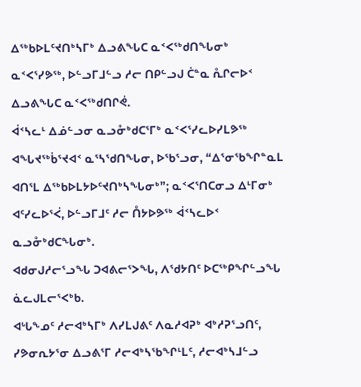ᐃᖅᑲᐅᒪᑦᔪᑎᒃᓴᒥᒃ ᐃᓗᕕᖓᑕ ᓇᑉᐸᖅᑯᑎᖓᓂᒃ ᓇᑉᐸᕐᓯᕗᖅ, ᐅᓪᓗᒥᒧᓪᓗ ᓱᓕ ᑎᑭᓪᓗᒍ ᑖᓐᓇ ᕅᒋᓕᐅᑉ ᐃᓗᕕᖓᑕ ᓇᑉᐸᖅᑯᑎᒋᕚ.
ᐋᑉᓴᓚᒻ ᐃᓅᓪᓗᓂ ᓇᓗᓁᒃᑯᑕᕐᒥᒃ ᓇᑉᐸᕐᓯᓚᐅᓯᒪᕗᖅ ᐊᖓᔪᖅᑳᕐᔪᐊᑉ ᓇᕐᓴᖁᑎᖓᓂ, ᐅᖃᕐᓗᓂ, “ᐃᕐᓂᖃᖏᓐᓇᒪ ᐊᑎᕐᒪ ᐃᖅᑲᐅᒪᔭᐅᑦᔪᑎᒃᓴᖓᓂᒃ”; ᓇᑉᐸᕐᑎᑕᓂᓗ ᐃᒻᒥᓂᒃ ᐊᑦᓯᓚᐅᕐᐹ, ᐅᓪᓗᒥᒧᑦ ᓱᓕ ᑍᔭᐅᕗᖅ ᐋᑉᓴᓚᐅᑉ ᓇᓗᓁᒃᑯᑕᖓᓂᒃ.
ᐊᑯᓂᒍᓱᓕᕐᓗᖓ ᑐᐊᕕᓕᕐᐳᖓ, ᐱᖁᔭᑎᑦ ᐅᑕᖅᑭᖏᓪᓗᖓ ᓈᓚᒍᒪᓕᕐᐸᒃᑲ.
ᐊᒡᒐᖕᓄᑦ ᓱᓕᐊᒃᓴᒥᒃ ᐱᓯᒪᒍᕕᑦ ᐱᓇᓱᐊᕈᒃ ᐊᒃᓱᕈᕐᓗᑎᑦ, ᓯᕗᓂᕆᔭᕐᓂ ᐃᓗᕕᕐᒥ ᓱᓕᐊᒃᓴᖃᖏᒻᒪᑦ, ᓱᓕᐊᒃᓴᒧᓪᓗ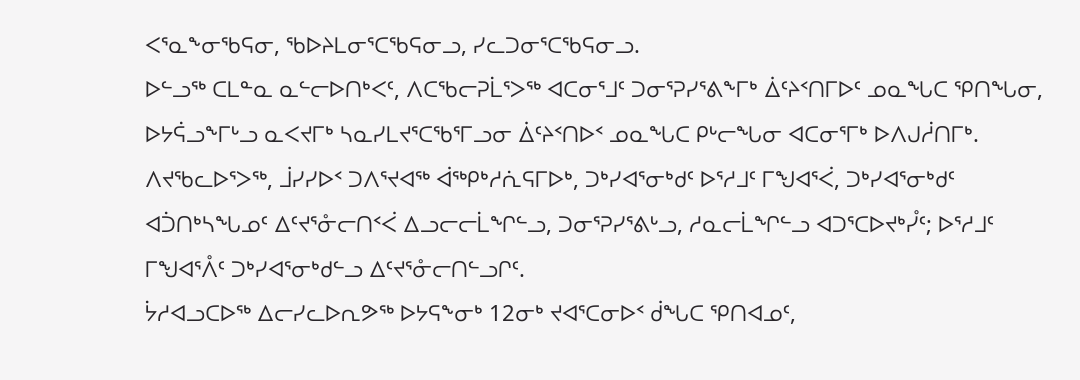ᐸᕐᓇᖕᓂᖃᕋᓂ, ᖃᐅᔨᒪᓂᕐᑕᖃᕋᓂᓗ, ᓯᓚᑐᓂᕐᑕᖃᕋᓂᓗ.
ᐅᓪᓗᖅ ᑕᒪᓐᓇ ᓇᓪᓕᐅᑎᒃᐸᑦ, ᐱᑕᖃᓕᕈᒫᕐᐳᖅ ᐊᑕᓂᕐᒧᑦ ᑐᓂᕐᕈᓯᕐᕕᖕᒥᒃ ᐄᑦᔨᑉᑎᒥᐅᑦ ᓄᓇᖓᑕ ᕿᑎᖓᓂ, ᐅᔭᕌᓗᖕᒥᒡᓗ ᓇᐸᔪᒥᒃ ᓴᓇᓯᒪᔪᕐᑕᖃᕐᒥᓗᓂ ᐄᑦᔨᑉᑎᐅᑉ ᓄᓇᖓᑕ ᑭᒡᓕᖓᓂ ᐊᑕᓂᕐᒥᒃ ᐅᐱᒍᓲᑎᒥᒃ.
ᐱᔪᖃᓚᐅᕐᐳᖅ, ᒨᓯᓯᐅᑉ ᑐᐱᕐᔪᐊᖅ ᐋᖅᑭᒃᓱᕇᕋᒥᐅᒃ, ᑐᒃᓯᐊᕐᓂᒃᑯᑦ ᐅᕐᓱᒧᑦ ᒥᖑᐊᕐᐹ, ᑐᒃᓯᐊᕐᓂᒃᑯᑦ ᐊᑑᑎᒃᓴᖓᓄᑦ ᐃᑦᔪᕐᓁᓕᑎᑉᐹ ᐃᓗᓕᓕᒫᖏᓪᓗ, ᑐᓂᕐᕈᓯᕐᕕᒡᓗ, ᓱᓇᓕᒫᖏᓪᓗ ᐊᑐᕐᑕᐅᔪᒃᓮᑦ; ᐅᕐᓱᒧᑦ ᒥᖑᐊᕐᐰᑦ ᑐᒃᓯᐊᕐᓂᒃᑯᓪᓗ ᐃᑦᔪᕐᓁᓕᑎᓪᓗᒋᑦ.
ᔮᓱᐊᓗᑕᐅᖅ ᐃᓕᓯᓚᐅᕆᕗᖅ ᐅᔭᕋᖕᓂᒃ 12ᓂᒃ ᔪᐊᕐᑕᓂᐅᑉ ᑰᖓᑕ ᕿᑎᐊᓄᑦ,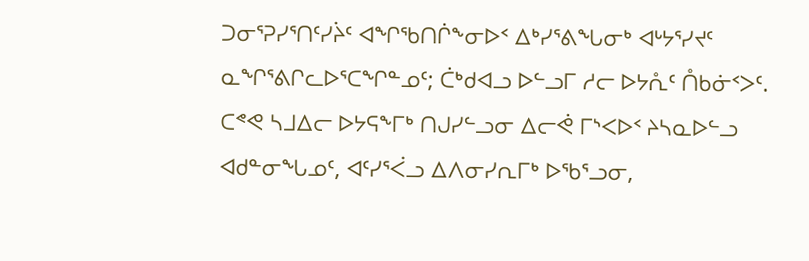ᑐᓂᕐᕈᓯᕐᑎᑦᓯᔩᑦ ᐊᖏᖃᑎᒌᖕᓂᐅᑉ ᐃᒃᓯᕐᕕᖓᓂᒃ ᐊᒡᔭᕐᓯᔪᑦ ᓇᖏᕐᕕᒋᓚᐅᕐᑕᖏᓐᓄᑦ; ᑖᒃᑯᐊᓗ ᐅᓪᓗᒥ ᓱᓕ ᐅᔭᕅᑦ ᑍᑲᓃᑉᐳᑦ.
ᑕᕝᕙ ᓴᒧᐃᓕ ᐅᔭᕋᖕᒥᒃ ᑎᒍᓯᓪᓗᓂ ᐃᓕᕚ ᒥᔅᐸᐅᑉ ᔨᓴᓇᐅᓪᓗ ᐊᑯᓐᓂᖓᓄᑦ, ᐊᑦᓯᕐᐹᓗ ᐃᐱᓂᓯᕆᒥᒃ ᐅᖃᕐᓗᓂ,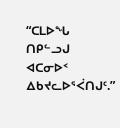“ᑕᒪᐅᖓ ᑎᑭᓪᓗᒍ ᐊᑕᓂᐅᑉ ᐃᑲᔪᓚᐅᕐᐹᑎᒍᑦ.”